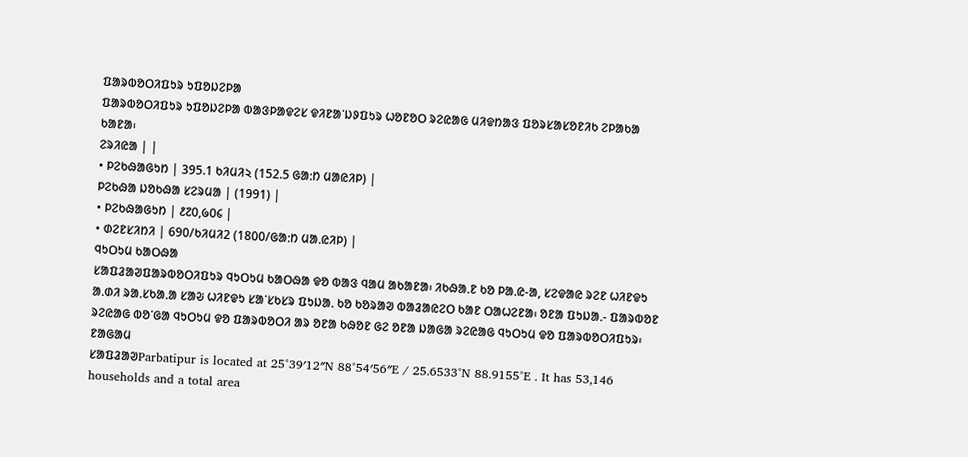ᱯᱟᱨᱵᱚᱛᱤᱯᱩᱨ ᱩᱯᱚᱡᱮᱞᱟ
ᱯᱟᱨᱵᱚᱛᱤᱯᱩᱨ ᱩᱯᱚᱡᱮᱞᱟ ᱵᱟᱝᱞᱟᱫᱮᱥ ᱫᱤᱱᱟᱸᱡᱽᱯᱩᱨ ᱦᱚᱱᱚᱛ ᱨᱮᱭᱟᱜ ᱢᱤᱫᱴᱟᱝ ᱯᱚᱨᱥᱟᱥᱚᱱᱤᱠ ᱮᱞᱟᱠᱟ ᱠᱟᱱᱟ᱾
ᱮᱨᱤᱭᱟ | |
• ᱞᱮᱠᱷᱟᱜᱩᱴ | 395.1 ᱠᱤᱢᱤ২ (152.5 ᱜᱟᱺᱴ ᱢᱟᱭᱤᱞ) |
ᱞᱮᱠᱷᱟ ᱡᱚᱠᱷᱟ ᱥᱮᱨᱢᱟ | (1991) |
• ᱞᱮᱠᱷᱟᱜᱩᱴ | ᱒᱗᱐,᱙᱐᱔ |
• ᱰᱮᱱᱥᱤᱴᱤ | 690/ᱠᱤᱢᱤ2 (1800/ᱜᱟᱺᱴ ᱢᱟᱹᱭᱤᱞ) |
ᱧᱩᱛᱩᱢ ᱠᱟᱛᱷᱟ
ᱥᱟᱯᱲᱟᱣᱯᱟᱨᱵᱚᱛᱤᱯᱩᱨ ᱧᱩᱛᱩᱢ ᱠᱟᱛᱷᱟ ᱫᱚ ᱵᱟᱝ ᱧᱟᱢ ᱟᱠᱟᱱᱟ᱾ ᱤᱠᱷᱟᱹᱱ ᱠᱚ ᱞᱟᱹᱭ-ᱟ, ᱥᱮᱫᱟᱭ ᱨᱮᱱ ᱦᱤᱱᱫᱩ ᱟᱹᱰᱤ ᱨᱟᱹᱥᱠᱟᱹᱟ ᱥᱟᱶ ᱦᱤᱱᱫᱩ ᱥᱟᱸᱥᱠᱥᱨ ᱯᱩᱡᱟᱹ ᱠᱚ ᱠᱚᱨᱟᱣ ᱵᱟᱲᱟᱭᱮᱛ ᱠᱟᱱ ᱛᱟᱦᱮᱱᱟ᱾ ᱚᱱᱟ ᱯᱩᱡᱟᱹ- ᱯᱟᱨᱵᱚᱱ ᱨᱮᱭᱟᱜ ᱵᱚᱸᱜᱟ ᱧᱩᱛᱩᱢ ᱫᱚ ᱯᱟᱨᱵᱚᱛᱤ ᱟᱨ ᱚᱱᱟ ᱠᱷᱚᱱ ᱜᱮ ᱚᱱᱟ ᱡᱟᱜᱟ ᱨᱮᱭᱟᱜ ᱧᱩᱛᱩᱢ ᱫᱚ ᱯᱟᱨᱵᱚᱛᱤᱯᱩᱨ᱾
ᱱᱟᱜᱟᱢ
ᱥᱟᱯᱲᱟᱣParbatipur is located at 25°39′12″N 88°54′56″E / 25.6533°N 88.9155°E . It has 53,146 households and a total area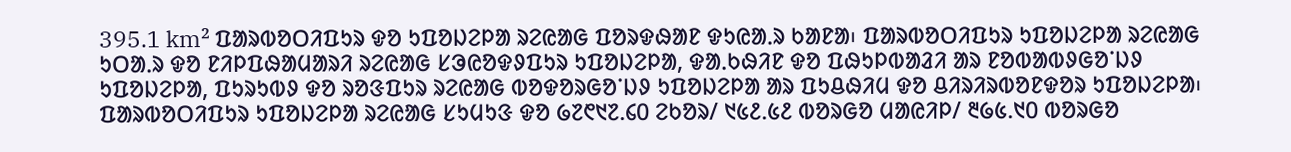395.1 km² ᱯᱟᱨᱵᱚᱛᱤᱯᱩᱨ ᱫᱚ ᱩᱯᱚᱡᱮᱞᱟ ᱨᱮᱭᱟᱜ ᱯᱚᱨᱫᱷᱟᱱ ᱫᱩᱭᱟᱹᱨ ᱠᱟᱱᱟ᱾ ᱯᱟᱨᱵᱚᱛᱤᱯᱩᱨ ᱩᱯᱚᱡᱮᱞᱟ ᱨᱮᱭᱟᱜ ᱩᱛᱟᱹᱨ ᱫᱚ ᱱᱤᱞᱯᱷᱟᱢᱟᱨᱤ ᱨᱮᱭᱟᱜ ᱥᱳᱭᱚᱫᱽᱯᱩᱨ ᱩᱯᱚᱡᱮᱞᱟ, ᱫᱟᱹᱠᱷᱤᱱ ᱫᱚ ᱯᱷᱩᱞᱵᱟᱲᱤ ᱟᱨ ᱱᱚᱵᱟᱵᱽᱜᱚᱸᱡᱽ ᱩᱯᱚᱡᱮᱞᱟ, ᱯᱩᱨᱩᱵᱽ ᱫᱚ ᱨᱚᱝᱯᱩᱨ ᱨᱮᱭᱟᱜ ᱵᱚᱫᱚᱨᱜᱚᱸᱡᱽ ᱩᱯᱚᱡᱮᱞᱟ ᱟᱨ ᱯᱩᱪᱷᱤᱢ ᱫᱚ ᱪᱤᱨᱤᱨᱵᱚᱱᱫᱚᱨ ᱩᱯᱚᱡᱮᱞᱟ᱾ ᱯᱟᱨᱵᱚᱛᱤᱯᱩᱨ ᱩᱯᱚᱡᱮᱞᱟ ᱨᱮᱭᱟᱜ ᱥᱩᱢᱩᱝ ᱫᱚ ᱙᱗᱖᱑᱗.᱔᱐ ᱮᱠᱚᱨ/ ᱑᱕᱒.᱕᱒ ᱵᱚᱨᱜᱚ ᱢᱟᱭᱤᱞ/ ᱓᱙᱕.᱑᱐ ᱵᱚᱨᱜᱚ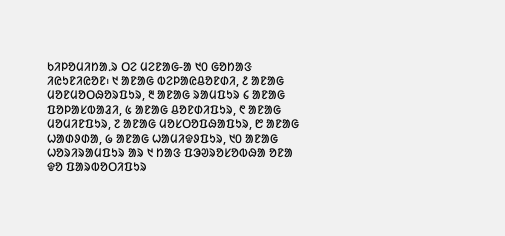ᱠᱤᱞᱚᱢᱤᱴᱟᱹᱨ ᱛᱮ ᱢᱮᱱᱟᱜ-ᱟ ᱑᱐ ᱜᱚᱴᱟᱝ ᱤᱭᱩᱱᱤᱭᱚᱱ᱾ ᱑ ᱟᱱᱟᱜ ᱵᱮᱞᱟᱭᱪᱚᱱᱰᱤ, ᱒ ᱟᱱᱟᱜ ᱢᱚᱱᱢᱚᱛᱷᱚᱨᱯᱩᱨ, ᱓ ᱟᱱᱟᱜ ᱨᱟᱢᱯᱩᱨ ᱔ ᱟᱱᱟᱜ ᱯᱚᱞᱟᱥᱵᱟᱲᱤ, ᱕ ᱟᱱᱟᱜ ᱪᱚᱱᱰᱤᱯᱩᱨ, ᱖ ᱟᱱᱟᱜ ᱢᱚᱢᱤᱱᱯᱩᱨ, ᱗ ᱟᱱᱟᱜ ᱢᱚᱥᱛᱚᱯᱷᱟᱯᱩᱨ, ᱘ ᱟᱱᱟᱜ ᱦᱟᱰᱽᱰᱟ, ᱙ ᱟᱱᱟᱜ ᱦᱟᱢᱤᱫᱽᱯᱩᱨ, ᱑᱐ ᱟᱱᱟᱜ ᱦᱚᱨᱤᱨᱟᱢᱯᱩᱨ ᱟᱨ ᱑ ᱴᱟᱝ ᱯᱳᱣᱨᱚᱥᱚᱵᱷᱟ ᱚᱱᱟ ᱫᱚ ᱯᱟᱨᱵᱚᱛᱤᱯᱩᱨ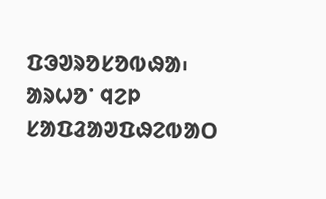ᱯᱳᱣᱨᱚᱥᱚᱵᱷᱟ᱾
ᱟᱨᱦᱚᱸ ᱧᱮᱞ
ᱥᱟᱯᱲᱟᱣᱯᱷᱮᱵᱟᱛ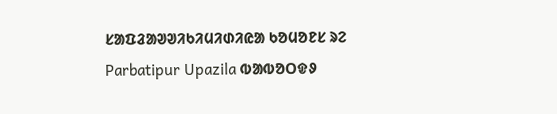ᱥᱟᱯᱲᱟᱣᱣᱤᱠᱤᱢᱤᱰᱤᱭᱟ ᱠᱚᱢᱚᱱᱥ ᱨᱮ Parbatipur Upazila ᱵᱟᱵᱚᱛᱫᱽ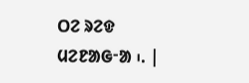ᱛᱮ ᱨᱮᱫ ᱢᱮᱱᱟᱜᱼᱟ ᱾. |